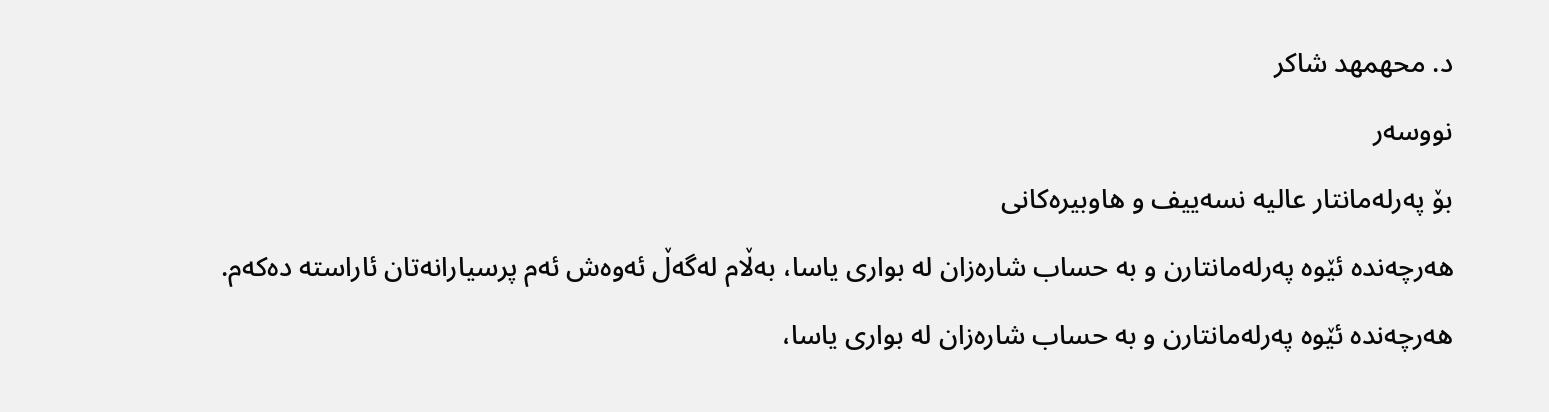د. محهمهد شاكر
نووسەر
بۆ پەرلەمانتار عالیە نسەییف و ھاوبیرەکانی
ھەرچەندە ئێوە پەرلەمانتارن و بە حساب شارەزان لە بواری یاسا، بەڵام لەگەڵ ئەوەش ئەم پرسیارانەتان ئاراستە دەکەم.
ھەرچەندە ئێوە پەرلەمانتارن و بە حساب شارەزان لە بواری یاسا،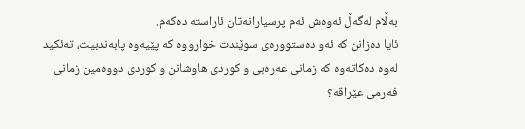بەڵام لەگەڵ ئەوەش ئەم پرسیارانەتان ئاراستە دەکەم.
ئایا دەزانن کە ئەو دەستوورەی سوێندت خوارووە کە پێیەوە پابەندبیت، تەئکید لەوە دەکاتەوە کە زمانی عەرەبی و کوردی ھاوشانن و کوردی دووەمین زمانی فەرمی عێراقە؟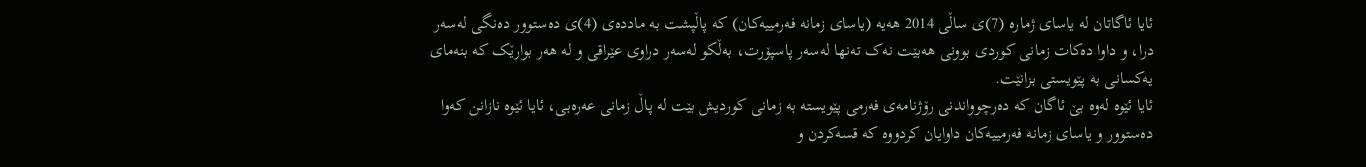ئایا ئاگاتان لە یاسای ژمارە (7)ی ساڵی 2014 ھەیە (یاسای زمانە فەرمییەکان) کە پاڵپشت بە ماددەی (4)ی دەستوور دەنگی لەسەر درا، و داوا دەکات زمانی کوردی بوونی ھەبێت نەک تەنھا لەسەر پاسپۆرت، بەڵکو لەسەر دراوی عێراقی و لە ھەر بوارێک کە بنەمای یەکسانی بە پێویستی بزانێت.
ئایا ئێوە لەوە بێ ئاگان کە دەرچوواندنی رۆژنامەی فەرمی پێویستە بە زمانی کوردیش بێت لە پاڵ زمانی عەرەبی، ئایا ئێوە نازانن کەوا دەستوور و یاسای زمانە فەرمییەکان داوایان کردووە کە قسەکردن و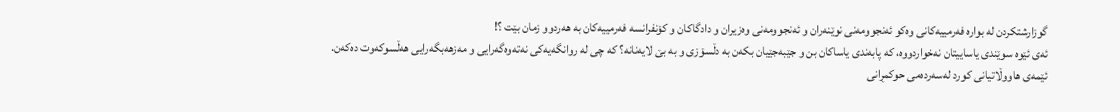گوزارشتکردن لە بوارە فەرمییەکانی وەکو ئەنجوومەنی نوێنەران و ئەنجوومەنی وەزیران و دادگاکان و کۆنفرانسە فەرمییەکان بە ھەردوو زمان بێت ؟!
ئەی ئێوە سوێندی یاساییتان نەخواردووە، کە پابەندی یاساکان بن و جێبەجێیان بکەن بە دڵسۆزی و بە بێ لایەنانە؟ کە چی لە روانگەیەکی نەتەوەگەرایی و مەزھەبگەرایی ھەڵسوکەوت دەکەن. ئێمەی ھاووڵاتیانی کورد لەسەردەمی حوکمڕانی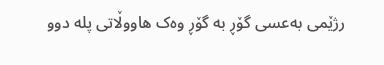رژێمی بەعسی گۆڕ بە گۆڕ وەک ھاووڵاتی پلە دوو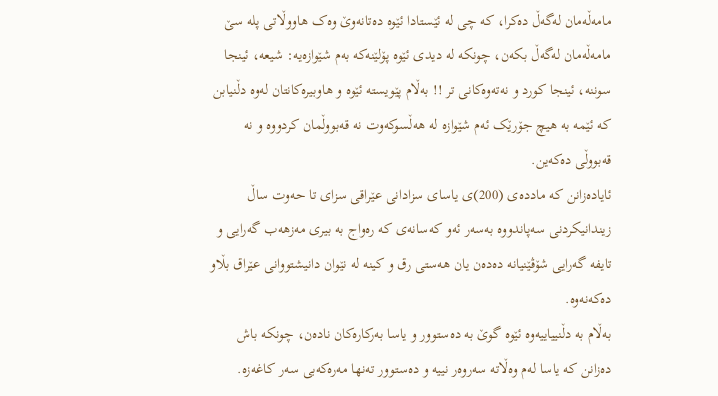مامەڵەمان لەگەڵ دەکرا، کە چی لە ئێستادا ئێوە دەتانەوێ وەک ھاووڵاتی پلە سێ مامەڵەمان لەگەڵ بکەن، چونکە لە دیدی ئێوە پۆلێنەکە بەم شێوازەیە: شیعە، ئینجا سوننە، ئینجا کورد و نەتەوەکانی تر !! بەڵام پێویستە ئێوە و ھاوبیرەکانتان لەوە دڵنیابن کە ئێمە بە ھیچ جۆرێک ئەم شێوازە لە ھەڵسوکەوت نە قەبووڵمان کردووە و نە قەبووڵی دەکەین.
ئایادەزانن کە ماددەی (200)ی یاسای سزادانی عێراقی سزای تا حەوت ساڵ زیندانیکردنی سەپاندووە بەسەر ئەو کەسانەی کە رەواج بە بیری مەزھەب گەرایی و تایفە گەرایی شۆڤێنیانە دەدەن یان ھەستی رق و کینە لە نێوان دانیشتووانی عێراق بڵاو دەکەنەوە.
بەڵام بە دڵنییاییەوە ئێوە گوێ بە دەستوور و یاسا بەرکارەکان نادەن، چونکە باش دەزانن کە یاسا لەم وەڵاتە سەروەر نییە و دەستوور تەنھا مەرەکەبی سەر کاغەزە.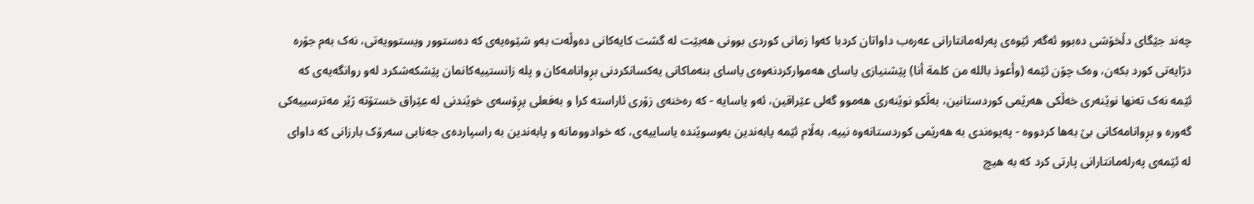چەند جێگای دڵخۆشی دەبوو ئەگەر ئێوەی پەرلەمانتارانی عەرەب داواتان کردبا کەوا زمانی کوردی بوونی ھەبێت لە گشت کایەکانی دەوڵەت بەو شێوەیەی کە دەستوور ویستوویەتی، نەک بەم جۆرە دژایەتی کورد بکەن، وەک چۆن ئێمە (وأعوذ بالله من كلمة أنا) پێشنیازی یاسای ھەموارکردنەوەی یاسای بنەماکانی یەکسانکردنی بڕوانامەکان و پلە زانستییەکانمان پێشکەشکرد لەو روانگەیەی کە ئێمە نەک تەنھا نوێنەری خەڵکی ھەرێمی کوردستانین، بەڵکو نوێنەری ھەموو گەلی عێراقین، ئەو یاسایە - کە رەخنەی زۆری ئاراستە کرا و بەفعلی پڕۆسەی خوێندنی لە عێراق خستۆتە ژێر مەترسییەکی گەورە و بڕوانامەکانی بێ بەھا کردووە - پەیوەندی بە ھەرێمی کوردستانەوە نییە، بەڵام ئێمە پابەندین بەوسوێندە یاساییەی، کە خوادوومانە و پابەندین بە راسپاردەی جەنابی سەرۆک بارزانی کە داوای لە ئێمەی پەرلەمانتارانی پارتی کرد کە بە ھیچ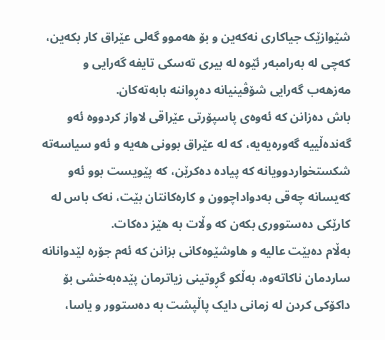شێوازێک جیاکاری نەکەین و بۆ ھەموو گەلی عێراق کار بکەین، کەچی لە بەرامبەر ئێوە لە بیری تەسکی تایفە گەرایی و مەزھەب گەرایی شۆڤینیانە دەڕواننە بابەتەکان.
باش دەزانن کە ئەوەی پاسپۆرتی عێراقی لاواز کردووە ئەو گەندەڵییە گەورەیەیە، کە لە عێراق بوونی ھەیە و ئەو سیاسەتە شکستخواردوویانە کە پیادە دەکرێن، کە پێویست بوو ئەو کەیسانە چەقی بەدواداچوون و کارەکانتان بێت، نەک باس لە کارێکی دەستووری بکەن کە وڵات بە ھێز دەکات.
بەڵام دەبێت عالیە و ھاوشێوەکانی بزانن کە ئەم جۆرە لێدوانانە ساردمان ناکاتەوە، بەڵکو گڕوتینی زیاترمان پێدەبەخشی بۆ داکۆکی کردن لە زمانی دایک پاڵپشت بە دەستوور و یاسا،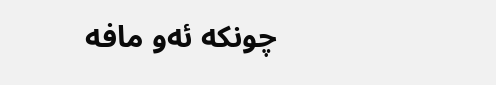چونکە ئەو مافە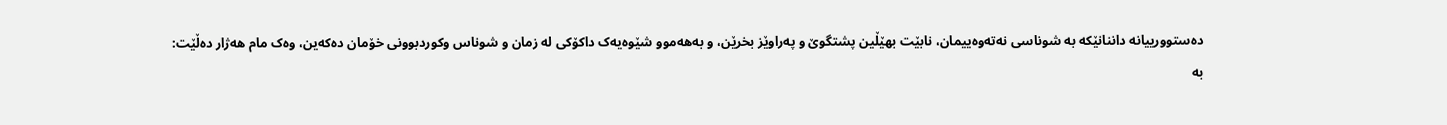دەستوورییانە داننانێکە بە شوناسی نەتەوەییمان، نابێت بھێڵین پشتگوێ و پەراوێز بخرێن، و بەھەموو شێوەیەک داکۆکی لە زمان و شوناس وکوردبوونی خۆمان دەکەین، وەک مام ھەژار دەڵێت:
بە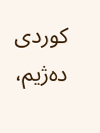کوردی دەژیم،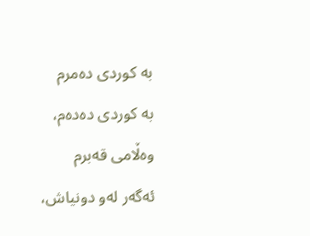بە کوردی دەمرم
بە کوردی دەدەم، وەڵامی قەبرم
ئەگەر لەو دونیاش،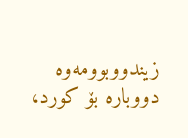زیندووبوومەوە
دووبارە بۆ کورد،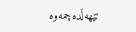تێھەڵدەچمەوە